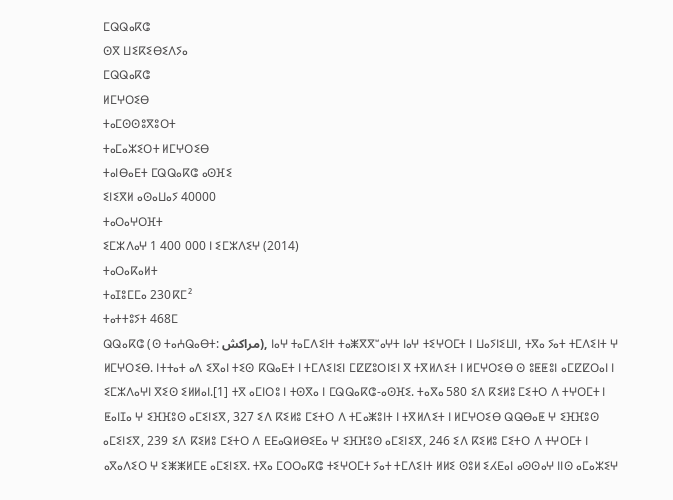ⵎⵕⵕⴰⴽⵛ
ⵙⴳ ⵡⵉⴽⵉⴱⵉⴷⵢⴰ
ⵎⵕⵕⴰⴽⵛ
ⵍⵎⵖⵔⵉⴱ
ⵜⴰⵎⵙⵙⵓⴳⵓⵔⵜ
ⵜⴰⵎⴰⵣⵉⵔⵜ ⵍⵎⵖⵔⵉⴱ
ⵜⴰⵏⴱⴰⴹⵜ ⵎⵕⵕⴰⴽⵛ ⴰⵙⴼⵉ
ⵉⵏⵉⴳⵍ ⴰⵙⴰⵡⴰⵢ 40000
ⵜⴰⵔⴰⵖⵔⴼⵜ
ⵉⵎⵣⴷⴰⵖ 1 400 000 ⵏ ⵉⵎⵣⴷⵉⵖ (2014)
ⵜⴰⵔⴰⴽⴰⵍⵜ
ⵜⴰⵊⵓⵎⵎⴰ 230ⴽⵎ²
ⵜⴰⵜⵜⵓⵢⵜ 468ⵎ
ⵕⵕⴰⴽⵛ (ⵙ ⵜⴰⵄⵕⴰⴱⵜ: مراكش), ⵏⴰⵖ ⵜⴰⵎⴷⵉⵏⵜ ⵜⴰⵥⴳⴳⵯⴰⵖⵜ ⵏⴰⵖ ⵜⵉⵖⵔⵎⵜ ⵏ ⵡⴰⵢⵏⵉⵡⵏ, ⵜⴳⴰ ⵢⴰⵜ ⵜⵎⴷⵉⵏⵜ ⵖ ⵍⵎⵖⵔⵉⴱ. ⵏⵜⵜⴰⵜ ⴰⴷ ⵉⴳⴰⵏ ⵜⵉⵙ ⴽⵕⴰⴹⵜ ⵏ ⵜⵎⴷⵉⵏⵉⵏ ⵎⵇⵇⵓⵔⵏⵉⵏ ⴳ ⵜⴳⵍⴷⵉⵜ ⵏ ⵍⵎⵖⵔⵉⴱ ⵙ ⵓⵟⵟⵓⵏ ⴰⵎⵇⵇⵔⴰⵏ ⵏ ⵉⵎⵣⴷⴰⵖⵏ ⴳⵉⵙ ⵉⵍⵍⴰⵏ.[1] ⵜⴳ ⴰⵎⵏⵔⵓ ⵏ ⵜⵙⴳⴰ ⵏ ⵎⵕⵕⴰⴽⵛ-ⴰⵙⴼⵉ. ⵜⴰⴳⴰ 580 ⵉⴷ ⴽⵉⵍⵓ ⵎⵉⵜⵔ ⴷ ⵜⵖⵔⵎⵜ ⵏ ⵟⴰⵏⵊⴰ ⵖ ⵉⴼⴼⵓⵙ ⴰⵎⵉⵏⵉⴳ, 327 ⵉⴷ ⴽⵉⵍⵓ ⵎⵉⵜⵔ ⴷ ⵜⵎⴰⵥⵓⵏⵜ ⵏ ⵜⴳⵍⴷⵉⵜ ⵏ ⵍⵎⵖⵔⵉⴱ ⵕⵕⴱⴰⵟ ⵖ ⵉⴼⴼⵓⵙ ⴰⵎⵉⵏⵉⴳ, 239 ⵉⴷ ⴽⵉⵍⵓ ⵎⵉⵜⵔ ⴷ ⴹⴹⴰⵕⵍⴱⵉⴹⴰ ⵖ ⵉⴼⴼⵓⵙ ⴰⵎⵉⵏⵉⴳ, 246 ⵉⴷ ⴽⵉⵍⵓ ⵎⵉⵜⵔ ⴷ ⵜⵖⵔⵎⵜ ⵏ ⴰⴳⴰⴷⵉⵔ ⵖ ⵉⵥⵥⵍⵎⴹ ⴰⵎⵉⵏⵉⴳ. ⵜⴳⴰ ⵎⵔⵔⴰⴽⵛ ⵜⵉⵖⵔⵎⵜ ⵢⴰⵜ ⵜⵎⴷⵉⵏⵜ ⵍⵍⵉ ⵙⵓⵍ ⵉⵃⴹⴰⵏ ⴰⵙⵙⴰⵖ ⵏⵏⵙ ⴰⵎⴰⵣⵉⵖ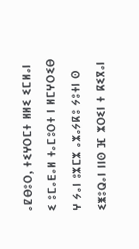ⴰⵇⴱⵓⵔ, ⵜⵉⵖⵔⵎⵜ ⵍⵍⵉ ⵉⵎⵍⴰⵏ ⵉ ⵓⵎⴰⴹⴰⵍ ⵜⴰⵎⵓⵔⵜ ⵏ ⵍⵎⵖⵔⵉⴱ ⵖ ⵢⴰⵏ ⵓⵣⵎⵣ ⴰⵣⴰⵢⴽⵓ ⵢⵓⵜⵏ ⵙ ⵉⵥⵓⵕⴰⵏ ⵏⵏⵙ ⴼ ⵣⵔⵉⵏ ⵜ ⴽⵉⴳⴰⵏ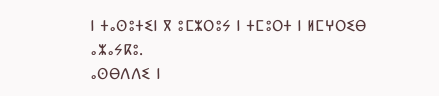ⵏ ⵜⴰⵙⵓⵜⵉⵏ ⴳ ⵓⵎⵣⵔⵓⵢ ⵏ ⵜⵎⵓⵔⵜ ⵏ ⵍⵎⵖⵔⵉⴱ ⴰⵣⴰⵢⴽⵓ.
ⴰⵙⴱⴷⴷⵉ ⵏ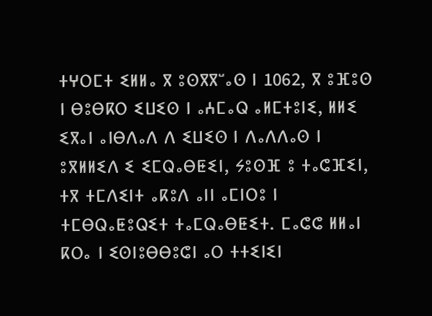ⵜⵖⵔⵎⵜ ⵉⵍⵍⴰ ⴳ ⵓⵙⴳⴳⵯⴰⵙ ⵏ 1062, ⴳ ⵓⴼⵓⵙ ⵏ ⴱⵓⴱⴽⵔ ⵉⵡⵉⵙ ⵏ ⴰⵄⵎⴰⵕ ⴰⵍⵎⵜⵓⵏⵉ, ⵍⵍⵉ ⵉⴳⴰⵏ ⴰⵏⴱⴷⴰⴷ ⴷ ⵉⵡⵉⵙ ⵏ ⴷⴰⴷⴷⴰⵙ ⵏ ⵓⴳⵍⵍⵉⴷ ⵉ ⵉⵎⵕⴰⴱⵟⵉⵏ, ⵢⵓⵙⴼ ⵓ ⵜⴰⵛⴼⵉⵏ, ⵜⴳ ⵜⵎⴷⵉⵏⵜ ⴰⴽⵓⴷ ⴰⵏⵏ ⴰⵎⵏⵔⵓ ⵏ ⵜⵎⴱⵕⴰⵟⵓⵕⵉⵜ ⵜⴰⵎⵕⴰⴱⵟⵉⵜ. ⵎⴰⵛⵛ ⵍⵍⴰⵏ ⴽⵔⴰ ⵏ ⵉⵙⵏⵓⴱⴱⵓⵛⵏ ⴰⵔ ⵜⵜⵉⵏⵉⵏ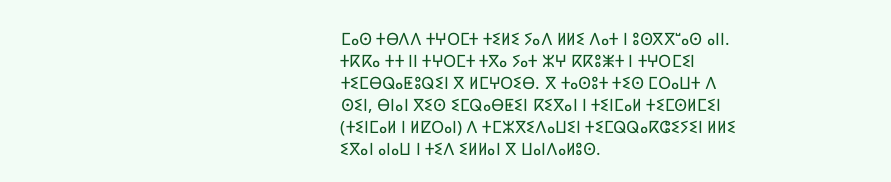ⵎⴰⵙ ⵜⴱⴷⴷ ⵜⵖⵔⵎⵜ ⵜⵉⵍⵉ ⵢⴰⴷ ⵍⵍⵉ ⴷⴰⵜ ⵏ ⵓⵙⴳⴳⵯⴰⵙ ⴰⵏⵏ. ⵜⴽⴽⴰ ⵜⵜ ⵏⵏ ⵜⵖⵔⵎⵜ ⵜⴳⴰ ⵢⴰⵜ ⵣⵖ ⴽⴽⵓⵥⵜ ⵏ ⵜⵖⵔⵎⵉⵏ ⵜⵉⵎⴱⵕⴰⵟⵓⵕⵉⵏ ⴳ ⵍⵎⵖⵔⵉⴱ. ⴳ ⵜⴰⵙⵓⵜ ⵜⵉⵙ ⵎⵔⴰⵡⵜ ⴷ ⵙⵉⵏ, ⴱⵏⴰⵏ ⴳⵉⵙ ⵉⵎⵕⴰⴱⵟⵉⵏ ⴽⵉⴳⴰⵏ ⵏ ⵜⵉⵏⵎⴰⵍ ⵜⵉⵎⵙⵍⵎⵉⵏ (ⵜⵉⵏⵎⴰⵍ ⵏ ⵍⵇⵔⴰⵏ) ⴷ ⵜⵎⵣⴳⵉⴷⴰⵡⵉⵏ ⵜⵉⵎⵕⵕⴰⴽⵛⵉⵢⵉⵏ ⵍⵍⵉ ⵉⴳⴰⵏ ⴰⵏⴰⵡ ⵏ ⵜⵉⴷ ⵉⵍⵍⴰⵏ ⴳ ⵡⴰⵏⴷⴰⵍⵓⵙ.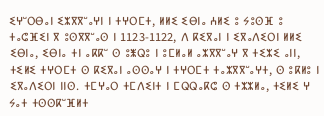ⵉⵖⵯⵔⴱⴰⵏ ⵉⵣⴳⴳⵯⴰⵖⵏ ⵏ ⵜⵖⵔⵎⵜ, ⵍⵍⵉ ⵉⴱⵏⴰ ⵄⵍⵉ ⵓ ⵢⵓⵙⴼ ⵓ ⵜⴰⵛⴼⵉⵏ ⴳ ⵓⵙⴳⴳⵯⴰⵙ ⵏ 1123-1122, ⴷ ⴽⵉⴳⴰⵏ ⵏ ⵉⴳⴰⴷⵉⵔⵏ ⵍⵍⵉ ⵉⴱⵏⴰ, ⵉⴱⵏⴰ ⵜⵏ ⴰⴽⴽⵯ ⵙ ⵓⵥⵕⵓ ⵏ ⵓⵎⵍⴰⵍ ⴰⵣⴳⴳⵯⴰⵖ ⴳ ⵜⵉⵣⵉ ⴰⵏⵏ, ⵜⵉⵍⵉ ⵜⵖⵔⵎⵜ ⵙ ⴽⵉⴳⴰⵏ ⴰⵙⵙⴰⵖ ⵏ ⵜⵖⵔⵎⵜ ⵜⴰⵣⴳⴳⵯⴰⵖⵜ, ⵙ ⵓⴽⵍⵓ ⵏ ⵉⴳⴰⴷⵉⵔⵏ ⵏⵏⵙ. ⵜⵎⵖⴰⵔ ⵜⵎⴷⵉⵏⵜ ⵏ ⵎⵕⵕⴰⴽⵛ ⵙ ⵜⵣⵣⵍⴰ, ⵜⵉⵍⵉ ⵖ ⵢⴰⵜ ⵜⵙⵙⴽⵯⴼⵍⵜ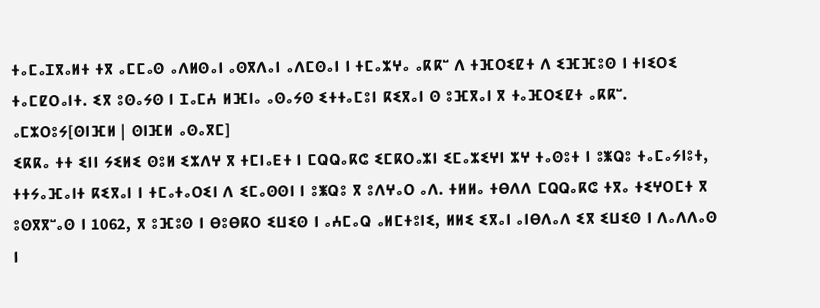ⵜⴰⵎⴰⵊⴳⴰⵍⵜ ⵜⴳ ⴰⵎⵎⴰⵙ ⴰⴷⵍⵙⴰⵏ ⴰⵙⴳⴷⴰⵏ ⴰⴷⵎⵙⴰⵏ ⵏ ⵜⵎⴰⵣⵖⴰ ⴰⴽⴽⵯ ⴷ ⵜⴼⵔⵉⵇⵜ ⴷ ⵉⴼⴼⵓⵙ ⵏ ⵜⵏⵉⵔⵉ ⵜⴰⵎⵇⵔⴰⵏⵜ. ⵉⴳ ⵓⵙⴰⵢⵙ ⵏ ⵊⴰⵎⵄ ⵍⴼⵏⴰ ⴰⵙⴰⵢⵙ ⵉⵜⵜⴰⵎⵓⵏ ⴽⵉⴳⴰⵏ ⵙ ⵓⴼⴳⴰⵏ ⴳ ⵜⴰⴼⵔⵉⵇⵜ ⴰⴽⴽⵯ.
ⴰⵎⵣⵔⵓⵢ[ⵙⵏⴼⵍ | ⵙⵏⴼⵍ ⴰⵙⴰⴳⵎ]
ⵉⴽⴽⴰ ⵜⵜ ⵉⵏⵏ ⵢⵉⵍⵉ ⵙⵓⵍ ⵉⵣⴷⵖ ⴳ ⵜⵎⵏⴰⴹⵜ ⵏ ⵎⵕⵕⴰⴽⵛ ⵉⵎⴽⵔⴰⵣⵏ ⵉⵎⴰⵣⵉⵖⵏ ⵣⵖ ⵜⴰⵙⵓⵜ ⵏ ⵓⵥⵕⵓ ⵜⴰⵎⴰⵢⵏⵓⵜ, ⵜⵜⵢⴰⴼⴰⵏⵜ ⴽⵉⴳⴰⵏ ⵏ ⵜⵎⴰⵜⴰⵔⵉⵏ ⴷ ⵉⵎⴰⵙⵙⵏ ⵏ ⵓⵥⵕⵓ ⴳ ⵓⴷⵖⴰⵔ ⴰⴷ. ⵜⵍⵍⴰ ⵜⴱⴷⴷ ⵎⵕⵕⴰⴽⵛ ⵜⴳⴰ ⵜⵉⵖⵔⵎⵜ ⴳ ⵓⵙⴳⴳⵯⴰⵙ ⵏ 1062, ⴳ ⵓⴼⵓⵙ ⵏ ⴱⵓⴱⴽⵔ ⵉⵡⵉⵙ ⵏ ⴰⵄⵎⴰⵕ ⴰⵍⵎⵜⵓⵏⵉ, ⵍⵍⵉ ⵉⴳⴰⵏ ⴰⵏⴱⴷⴰⴷ ⵉⴳ ⵉⵡⵉⵙ ⵏ ⴷⴰⴷⴷⴰⵙ ⵏ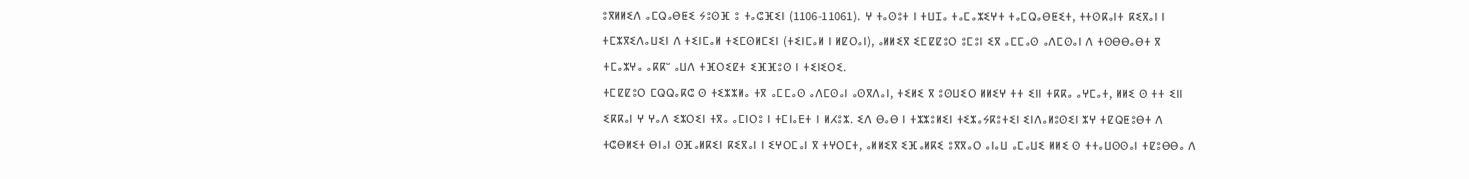ⵓⴳⵍⵍⵉⴷ ⴰⵎⵕⴰⴱⵟⵉ ⵢⵓⵙⴼ ⵓ ⵜⴰⵛⴼⵉⵏ (1106-11061). ⵖ ⵜⴰⵙⵓⵜ ⵏ ⵜⵡⵊⴰ ⵜⴰⵎⴰⵣⵉⵖⵜ ⵜⴰⵎⵕⴰⴱⵟⵉⵜ, ⵜⵜⵙⴽⴰⵏⵜ ⴽⵉⴳⴰⵏ ⵏ ⵜⵎⵣⴳⵉⴷⴰⵡⵉⵏ ⴷ ⵜⵉⵏⵎⴰⵍ ⵜⵉⵎⵙⵍⵎⵉⵏ (ⵜⵉⵏⵎⴰⵍ ⵏ ⵍⵇⵔⴰⵏ), ⴰⵍⵍⵉⴳ ⵉⵎⵇⵇⵓⵔ ⵓⵎⵓⵏ ⵉⴳ ⴰⵎⵎⴰⵙ ⴰⴷⵎⵙⴰⵏ ⴷ ⵜⵙⴱⴱⴰⴱⵜ ⴳ ⵜⵎⴰⵣⵖⴰ ⴰⴽⴽⵯ ⴰⵡⴷ ⵜⴼⵔⵉⵇⵜ ⵉⴼⴼⵓⵙ ⵏ ⵜⵉⵏⵉⵔⵉ.
ⵜⵎⵇⵇⵓⵔ ⵎⵕⵕⴰⴽⵛ ⵙ ⵜⵉⵣⵣⵍⴰ ⵜⴳ ⴰⵎⵎⴰⵙ ⴰⴷⵎⵙⴰⵏ ⴰⵙⴳⴷⴰⵏ, ⵜⵉⵍⵉ ⴳ ⵓⵙⵡⵉⵔ ⵍⵍⵉⵖ ⵜⵜ ⵉⵏⵏ ⵜⴽⴽⴰ ⴰⵖⵎⴰⵜ, ⵍⵍⵉ ⵙ ⵜⵜ ⵉⵏⵏ ⵉⴽⴽⴰⵏ ⵖ ⵖⴰⴷ ⵉⵣⵔⵉⵏ ⵜⴳⴰ ⴰⵎⵏⵔⵓ ⵏ ⵜⵎⵏⴰⴹⵜ ⵏ ⵍⵃⵓⵣ. ⵉⴷ ⴱⴰⴱ ⵏ ⵜⵣⵣⵓⵍⵉⵏ ⵜⵉⵣⴰⵢⴽⵓⵜⵉⵏ ⵉⵏⴷⴰⵍⵓⵙⵉⵏ ⵣⵖ ⵜⵇⵕⵟⵓⴱⵜ ⴷ ⵜⵛⴱⵍⵉⵜ ⴱⵏⴰⵏ ⵙⴼⴰⵍⴽⵉⵏ ⴽⵉⴳⴰⵏ ⵏ ⵉⵖⵔⵎⴰⵏ ⴳ ⵜⵖⵔⵎⵜ, ⴰⵍⵍⵉⴳ ⵉⴼⴰⵍⴽⵉ ⵓⴳⴳⴰⵔ ⴰⵏⴰⵡ ⴰⵎⴰⵡⵉ ⵍⵍⵉ ⵙ ⵜⵜⴰⵡⵙⵙⴰⵏ ⵜⵇⵓⴱⴱⴰ ⴷ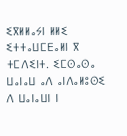ⵉⴳⵍⵍⴰⵢⵏ ⵍⵍⵉ ⵉⵜⵜⴰⵡⵎⴹⴰⵍⵏ ⴳ ⵜⵎⴷⵉⵏⵜ. ⵉⵎⵙⴰⵙⴰ ⵡⴰⵏⴰⵡ ⴰⴷ ⴰⵏⴷⴰⵍⵓⵙⵉ ⴷ ⵡⴰⵏⴰⵡⵏ ⵏ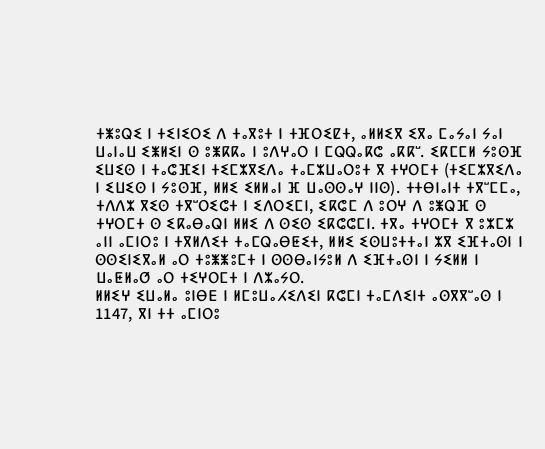ⵜⵥⵓⵕⵉ ⵏ ⵜⵉⵏⵉⵔⵉ ⴷ ⵜⴰⴳⵓⵜ ⵏ ⵜⴼⵔⵉⵇⵜ, ⴰⵍⵍⵉⴳ ⵉⴳⴰ ⵎⴰⵢⴰⵏ ⵢⴰⵏ ⵡⴰⵏⴰⵡ ⵉⵥⵍⵉⵏ ⵙ ⵓⵥⴽⴽⴰ ⵏ ⵓⴷⵖⴰⵔ ⵏ ⵎⵕⵕⴰⴽⵛ ⴰⴽⴽⵯ. ⵉⴽⵎⵎⵍ ⵢⵓⵙⴼ ⵉⵡⵉⵙ ⵏ ⵜⴰⵛⴼⵉⵏ ⵜⵉⵎⵣⴳⵉⴷⴰ ⵜⴰⵎⵣⵡⴰⵔⵓⵜ ⴳ ⵜⵖⵔⵎⵜ (ⵜⵉⵎⵣⴳⵉⴷⴰ ⵏ ⵉⵡⵉⵙ ⵏ ⵢⵓⵙⴼ, ⵍⵍⵉ ⵉⵍⵍⴰⵏ ⴼ ⵡⴰⵙⵙⴰⵖ ⵏⵏⵙ). ⵜⵜⴱⵏⴰⵏⵜ ⵜⴳⵯⵎⵎⴰ, ⵜⴷⴷⵣ ⴳⵉⵙ ⵜⴳⵯⵔⵉⵛⵜ ⵏ ⵉⴷⵔⵉⵎⵏ, ⵉⴽⵛⵎ ⴷ ⵓⵔⵖ ⴷ ⵓⵥⵕⴼ ⵙ ⵜⵖⵔⵎⵜ ⵙ ⵉⴽⴰⴱⴰⵕⵏ ⵍⵍⵉ ⴷ ⵙⵉⵙ ⵉⴽⵛⵛⵎⵏ. ⵜⴳⴰ ⵜⵖⵔⵎⵜ ⴳ ⵓⵣⵎⵣ ⴰⵏⵏ ⴰⵎⵏⵔⵓ ⵏ ⵜⴳⵍⴷⵉⵜ ⵜⴰⵎⵕⴰⴱⵟⵉⵜ, ⵍⵍⵉ ⵉⵙⵡⵓⵜⵜⴰⵏ ⵣⴳ ⵉⴼⵜⴰⵙⵏ ⵏ ⵙⵙⵉⵏⵉⴳⴰⵍ ⴰⵔ ⵜⵓⵥⵥⵓⵎⵜ ⵏ ⵙⵙⴱⴰⵏⵢⵓⵍ ⴷ ⵉⴼⵜⴰⵙⵏ ⵏ ⵢⵉⵍⵍ ⵏ ⵡⴰⵟⵍⴰⵚ ⴰⵔ ⵜⵉⵖⵔⵎⵜ ⵏ ⴷⵣⴰⵢⵔ.
ⵍⵍⵉⵖ ⵉⵡⴰⵍⴰ ⵓⵏⴱⴹ ⵏ ⵍⵎⵓⵡⴰⵃⵉⴷⵉⵏ ⴽⵛⵎⵏ ⵜⴰⵎⴷⵉⵏⵜ ⴰⵙⴳⴳⵯⴰⵙ ⵏ 1147, ⴳⵏ ⵜⵜ ⴰⵎⵏⵔⵓ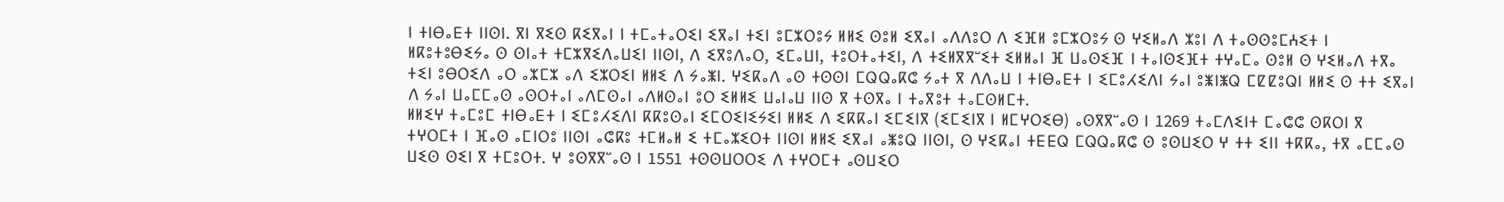ⵏ ⵜⵏⴱⴰⴹⵜ ⵏⵏⵙⵏ. ⴳⵏ ⴳⵉⵙ ⴽⵉⴳⴰⵏ ⵏ ⵜⵎⴰⵜⴰⵔⵉⵏ ⵉⴳⴰⵏ ⵜⵉⵏ ⵓⵎⵣⵔⵓⵢ ⵍⵍⵉ ⵙⵓⵍ ⵉⴳⴰⵏ ⴰⴷⴷⵓⵔ ⴷ ⵉⴼⵍ ⵓⵎⵣⵔⵓⵢ ⵙ ⵖⵉⵍⴰⴷ ⵣⵓⵏ ⴷ ⵜⴰⵙⵙⵓⵎⵄⵉⵜ ⵏ ⵍⴽⵓⵜⵓⴱⵉⵢⴰ ⵙ ⵙⵏⴰⵜ ⵜⵎⵣⴳⵉⴷⴰⵡⵉⵏ ⵏⵏⵙⵏ, ⴷ ⵉⴳⵓⴷⴰⵔ, ⵉⵎⴰⵡⵏ, ⵜⵓⵔⵜⴰⵜⵉⵏ, ⴷ ⵜⵉⵍⴳⴳⵯⵉⵜ ⵉⵍⵍⴰⵏ ⴼ ⵡⴰⵙⵉⴼ ⵏ ⵜⴰⵏⵙⵉⴼⵜ ⵜⵖⴰⵎⴰ ⵙⵓⵍ ⵙ ⵖⵉⵍⴰⴷ ⵜⴳⴰ ⵜⵉⵏ ⵓⴱⵔⵉⴷ ⴰⵔ ⴰⵣⵎⵣ ⴰⴷ ⵉⵣⵔⵉⵏ ⵍⵍⵉ ⴷ ⵢⴰⵥⵏ. ⵖⵉⴽⴰⴷ ⴰⵙ ⵜⵙⵙⵏ ⵎⵕⵕⴰⴽⵛ ⵢⴰⵜ ⴳ ⴷⴷⴰⵡ ⵏ ⵜⵏⴱⴰⴹⵜ ⵏ ⵉⵎⵓⵃⵉⴷⵏ ⵢⴰⵏ ⵓⵥⵏⵥⵕ ⵎⵇⵇⵓⵕⵏ ⵍⵍⵉ ⵙ ⵜⵜ ⵉⴳⴰⵏ ⴷ ⵢⴰⵏ ⵡⴰⵎⵎⴰⵙ ⴰⵙⵔⵜⴰⵏ ⴰⴷⵎⵙⴰⵏ ⴰⴷⵍⵙⴰⵏ ⵓⵔ ⵉⵍⵍⵉ ⵡⴰⵏⴰⵡ ⵏⵏⵙ ⴳ ⵜⵙⴳⴰ ⵏ ⵜⴰⴳⵓⵜ ⵜⴰⵎⵙⵍⵎⵜ.
ⵍⵍⵉⵖ ⵜⴰⵎⵓⵎ ⵜⵏⴱⴰⴹⵜ ⵏ ⵉⵎⵓⵃⵉⴷⵏ ⴽⴽⵓⵙⴰⵏ ⵉⵎⵔⵉⵏⵉⵢⵉⵏ ⵍⵍⵉ ⴷ ⵉⴽⴽⴰⵏ ⵉⵎⵉⵏⴳ (ⵉⵎⵉⵏⴳ ⵏ ⵍⵎⵖⵔⵉⴱ) ⴰⵙⴳⴳⵯⴰⵙ ⵏ 1269 ⵜⴰⵎⴷⵉⵏⵜ ⵎⴰⵛⵛ ⵙⴽⵔⵏ ⴳ ⵜⵖⵔⵎⵜ ⵏ ⴼⴰⵙ ⴰⵎⵏⵔⵓ ⵏⵏⵙⵏ ⴰⵛⴽⵓ ⵜⵎⵍⴰⵍ ⵉ ⵜⵎⴰⵣⵉⵔⵜ ⵏⵏⵙⵏ ⵍⵍⵉ ⵉⴳⴰⵏ ⴰⵥⵓⵕ ⵏⵏⵙⵏ, ⵙ ⵖⵉⴽⴰⵏ ⵜⴹⴹⵕ ⵎⵕⵕⴰⴽⵛ ⵙ ⵓⵙⵡⵉⵔ ⵖ ⵜⵜ ⵉⵏⵏ ⵜⴽⴽⴰ, ⵜⴳ ⴰⵎⵎⴰⵙ ⵡⵉⵙ ⵙⵉⵏ ⴳ ⵜⵎⵓⵔⵜ. ⵖ ⵓⵙⴳⴳⵯⴰⵙ ⵏ 1551 ⵜⵙⵙⵡⵔⵔⵉ ⴷ ⵜⵖⵔⵎⵜ ⴰⵙⵡⵉⵔ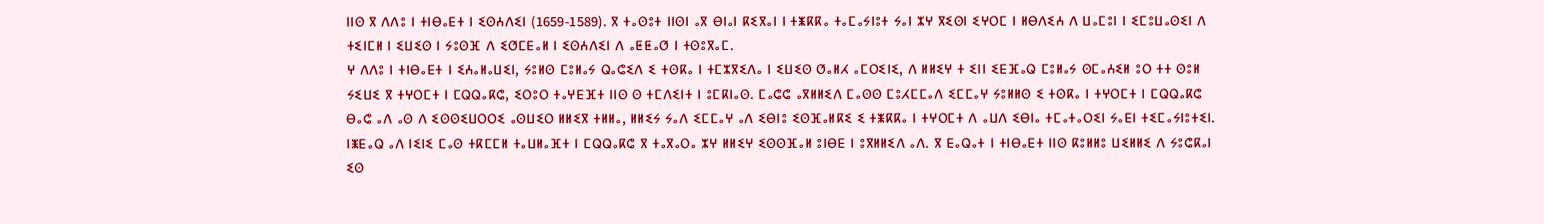ⵏⵏⵙ ⴳ ⴷⴷⵓ ⵏ ⵜⵏⴱⴰⴹⵜ ⵏ ⵉⵙⵄⴷⵉⵏ (1659-1589). ⴳ ⵜⴰⵙⵓⵜ ⵏⵏⵙⵏ ⴰⴳ ⴱⵏⴰⵏ ⴽⵉⴳⴰⵏ ⵏ ⵜⵥⴽⴽⴰ ⵜⴰⵎⴰⵢⵏⵓⵜ ⵢⴰⵏ ⵣⵖ ⴳⵉⵙⵏ ⵉⵖⵔⵎ ⵏ ⵍⴱⴷⵉⵄ ⴷ ⵡⴰⵎⵓⵏ ⵏ ⵉⵎⵓⵡⴰⵙⵉⵏ ⴷ ⵜⵉⵏⵎⵍ ⵏ ⵉⵡⵉⵙ ⵏ ⵢⵓⵙⴼ ⴷ ⵉⵚⵎⴹⴰⵍ ⵏ ⵉⵙⵄⴷⵉⵏ ⴷ ⴰⵟⵟⴰⵚ ⵏ ⵜⵙⵓⴳⴰⵎ.
ⵖ ⴷⴷⵓ ⵏ ⵜⵏⴱⴰⴹⵜ ⵏ ⵉⵄⴰⵍⴰⵡⵉⵏ, ⵢⵓⵍⵙ ⵎⵓⵍⴰⵢ ⵕⴰⵛⵉⴷ ⵉ ⵜⵙⴽⴰ ⵏ ⵜⵎⵣⴳⵉⴷⴰ ⵏ ⵉⵡⵉⵙ ⵚⴰⵍⵃ ⴰⵎⵔⵉⵏⵉ, ⴷ ⵍⵍⵉⵖ ⵜ ⵉⵏⵏ ⵉⴹⴼⴰⵕ ⵎⵓⵍⴰⵢ ⵙⵎⴰⵄⵉⵍ ⵓⵔ ⵜⵜ ⵙⵓⵍ ⵢⵉⵡⵉ ⴳ ⵜⵖⵔⵎⵜ ⵏ ⵎⵕⵕⴰⴽⵛ, ⵉⵔⵓⵔ ⵜⴰⵖⴹⴼⵜ ⵏⵏⵙ ⵙ ⵜⵎⴷⵉⵏⵜ ⵏ ⵓⵎⴽⵏⴰⵙ. ⵎⴰⵛⵛ ⴰⴳⵍⵍⵉⴷ ⵎⴰⵙⵙ ⵎⵓⵃⵎⵎⴰⴷ ⵉⵎⵎⴰⵖ ⵢⵓⵍⵍⵙ ⵉ ⵜⵙⴽⴰ ⵏ ⵜⵖⵔⵎⵜ ⵏ ⵎⵕⵕⴰⴽⵛ ⴱⴰⵛ ⴰⴷ ⴰⵙ ⴷ ⵉⵙⵙⵉⵡⵔⵔⵉ ⴰⵙⵡⵉⵔ ⵍⵍⵉⴳ ⵜⵍⵍⴰ, ⵍⵍⵉⵢ ⵢⴰⴷ ⵉⵎⵎⴰⵖ ⴰⴷ ⵉⴱⵏⵓ ⵉⵙⴼⴰⵍⴽⵉ ⵉ ⵜⵥⴽⴽⴰ ⵏ ⵜⵖⵔⵎⵜ ⴷ ⴰⵡⴷ ⵉⴱⵏⴰ ⵜⵎⴰⵜⴰⵔⵉⵏ ⵢⴰⴹⵏ ⵜⵉⵎⴰⵢⵏⵓⵜⵉⵏ. ⵏⵥⴹⴰⵕ ⴰⴷ ⵏⵉⵏⵉ ⵎⴰⵙ ⵜⴽⵎⵎⵍ ⵜⴰⵡⵍⴰⴼⵜ ⵏ ⵎⵕⵕⴰⴽⵛ ⴳ ⵜⴰⴳⴰⵔⴰ ⵣⵖ ⵍⵍⵉⵖ ⵉⵙⵙⴼⴰⵍ ⵓⵏⴱⴹ ⵏ ⵓⴳⵍⵍⵉⴷ ⴰⴷ. ⴳ ⴹⴰⵕⴰⵜ ⵏ ⵜⵏⴱⴰⴹⵜ ⵏⵏⵙ ⴽⵓⵍⵍⵓ ⵡⵉⵍⵍⵉ ⴷ ⵢⵓⵛⴽⴰⵏ ⵉⵙ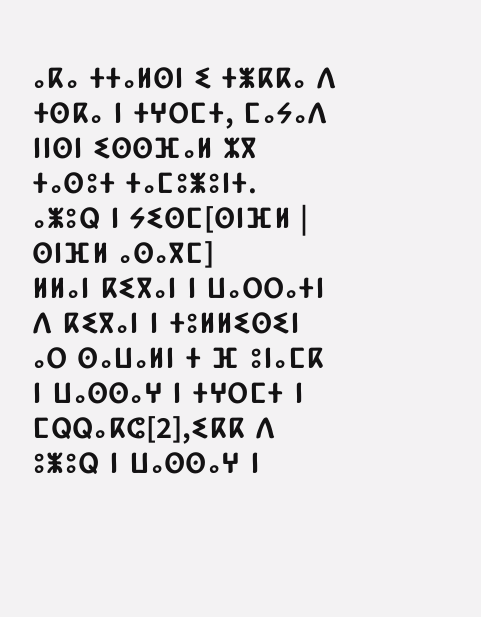ⴰⴽⴰ ⵜⵜⴰⵍⵙⵏ ⵉ ⵜⵥⴽⴽⴰ ⴷ ⵜⵙⴽⴰ ⵏ ⵜⵖⵔⵎⵜ, ⵎⴰⵢⴰⴷ ⵏⵏⵙⵏ ⵉⵙⵙⴼⴰⵍ ⵣⴳ ⵜⴰⵙⵓⵜ ⵜⴰⵎⵓⵥⵓⵏⵜ.
ⴰⵥⵓⵕ ⵏ ⵢⵉⵙⵎ[ⵙⵏⴼⵍ | ⵙⵏⴼⵍ ⴰⵙⴰⴳⵎ]
ⵍⵍⴰⵏ ⴽⵉⴳⴰⵏ ⵏ ⵡⴰⵔⵔⴰⵜⵏ ⴷ ⴽⵉⴳⴰⵏ ⵏ ⵜⵓⵍⵍⵉⵙⵉⵏ ⴰⵔ ⵙⴰⵡⴰⵍⵏ ⵜ ⴼ ⵓⵏⴰⵎⴽ ⵏ ⵡⴰⵙⵙⴰⵖ ⵏ ⵜⵖⵔⵎⵜ ⵏ ⵎⵕⵕⴰⴽⵛ[2],ⵉⴽⴽ ⴷ ⵓⵥⵓⵕ ⵏ ⵡⴰⵙⵙⴰⵖ ⵏ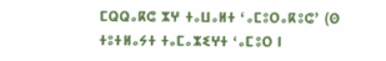ⵎⵕⵕⴰⴽⵛ ⵣⵖ ⵜⴰⵡⴰⵍⵜ ‘ⴰⵎⵓⵔⴰⴽⵓⵛ’ (ⵙ ⵜⵓⵜⵍⴰⵢⵜ ⵜⴰⵎⴰⵣⵉⵖⵜ ‘ⴰⵎⵓⵔ ⵏ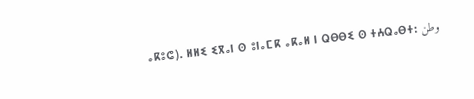ⴰⴽⵓⵛ). ⵍⵍⵉ ⵉⴳⴰⵏ ⵙ ⵓⵏⴰⵎⴽ ⴰⴽⴰⵍ ⵏ ⵕⴱⴱⵉ ⵙ ⵜⵄⵕⴰⴱⵜ: وطن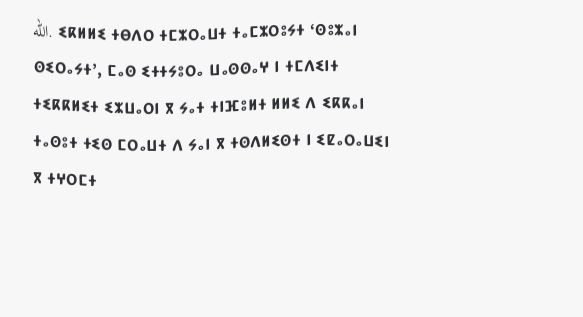الله. ⵉⴽⵍⵍⵉ ⵜⴱⴷⵔ ⵜⵎⵣⵔⴰⵡⵜ ⵜⴰⵎⵣⵔⵓⵢⵜ ‘ⵙⵓⵣⴰⵏ ⵙⵉⵔⴰⵢⵜ’, ⵎⴰⵙ ⵉⵜⵜⵢⵓⵔⴰ ⵡⴰⵙⵙⴰⵖ ⵏ ⵜⵎⴷⵉⵏⵜ ⵜⵉⴽⴽⵍⵉⵜ ⵉⵣⵡⴰⵔⵏ ⴳ ⵢⴰⵜ ⵜⵏⴼⵓⵍⵜ ⵍⵍⵉ ⴷ ⵉⴽⴽⴰⵏ ⵜⴰⵙⵓⵜ ⵜⵉⵙ ⵎⵔⴰⵡⵜ ⴷ ⵢⴰⵏ ⴳ ⵜⵙⴷⵍⵉⵙⵜ ⵏ ⵉⵇⴰⵔⴰⵡⵉⵏ ⴳ ⵜⵖⵔⵎⵜ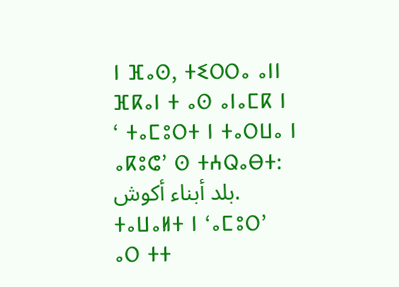ⵏ ⴼⴰⵙ, ⵜⵉⵔⵔⴰ ⴰⵏⵏ ⴼⴽⴰⵏ ⵜ ⴰⵙ ⴰⵏⴰⵎⴽ ⵏ ‘ ⵜⴰⵎⵓⵔⵜ ⵏ ⵜⴰⵔⵡⴰ ⵏ ⴰⴽⵓⵛ’ ⵙ ⵜⵄⵕⴰⴱⵜ: بلد أبناء أكوش. ⵜⴰⵡⴰⵍⵜ ⵏ ‘ⴰⵎⵓⵔ’ ⴰⵔ ⵜⵜ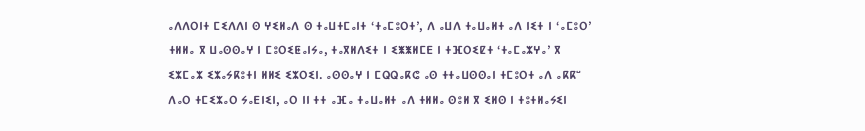ⴰⴷⴷⵔⵏⵜ ⵎⵉⴷⴷⵏ ⵙ ⵖⵉⵍⴰⴷ ⵙ ⵜⴰⵡⵜⵎⴰⵏⵜ ‘ⵜⴰⵎⵓⵔⵜ’, ⴷ ⴰⵡⴷ ⵜⴰⵡⴰⵍⵜ ⴰⴷ ⵏⵉⵜ ⵏ ‘ⴰⵎⵓⵔ’ ⵜⵍⵍⴰ ⴳ ⵡⴰⵙⵙⴰⵖ ⵏ ⵎⵓⵔⵉⵟⴰⵏⵢⴰ, ⵜⴰⴳⵍⴷⵉⵜ ⵏ ⵉⵥⵥⵍⵎⴹ ⵏ ⵜⴼⵔⵉⵇⵜ ‘ⵜⴰⵎⴰⵣⵖⴰ’ ⴳ ⵉⵣⵎⴰⵣ ⵉⵣⴰⵢⴽⵓⵜⵏ ⵍⵍⵉ ⵉⵣⵔⵉⵏ. ⴰⵙⵙⴰⵖ ⵏ ⵎⵕⵕⴰⴽⵛ ⴰⵙ ⵜⵜⴰⵡⵙⵙⴰⵏ ⵜⵎⵓⵔⵜ ⴰⴷ ⴰⴽⴽⵯ ⴷⴰⵔ ⵜⵎⵉⵣⴰⵔ ⵢⴰⴹⵏⵉⵏ, ⴰⵔ ⵏⵏ ⵜⵜ ⴰⴼⴰ ⵜⴰⵡⴰⵍⵜ ⴰⴷ ⵜⵍⵍⴰ ⵙⵓⵍ ⴳ ⵉⵍⵙ ⵏ ⵜⵓⵜⵍⴰⵢⵉⵏ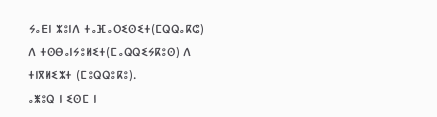ⵢⴰⴹⵏ ⵣⵓⵏⴷ ⵜⴰⴼⴰⵔⵉⵙⵉⵜ(ⵎⵕⵕⴰⴽⵛ) ⴷ ⵜⵙⴱⴰⵏⵢⵓⵍⵉⵜ(ⵎⴰⵕⵕⵉⵢⴽⵓⵙ) ⴷ ⵜⵏⴳⵍⵉⵣⵜ (ⵎⵓⵕⵕⵓⴽⵓ).
ⴰⵥⵓⵕ ⵏ ⵉⵙⵎ ⵏ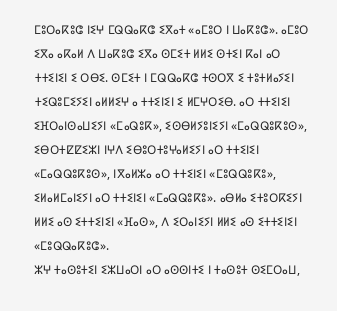ⵎⵓⵔⴰⴽⵓⵛ ⵏⵉⵖ ⵎⵕⵕⴰⴽⵛ ⵉⴳⴰⵜ «ⴰⵎⵓⵔ ⵏ ⵡⴰⴽⵓⵛ». ⴰⵎⵓⵔ ⵉⴳⴰ ⴰⴽⴰⵍ ⴷ ⵡⴰⴽⵓⵛ ⵉⴳⴰ ⵙⵎⵉⵜ ⵍⵍⵉ ⵙⵜⵉⵏ ⴽⴰⵏ ⴰⵔ ⵜⵜⵉⵏⵉⵏ ⵉ ⵔⴱⵉ. ⵙⵎⵉⵜ ⵏ ⵎⵕⵕⴰⴽⵛ ⵜⵙⵔⴳ ⵉ ⵜⵓⵜⵍⴰⵢⵉⵏ ⵜⵉⵕⵓⵎⵉⵢⵉⵏ ⴰⵍⵍⵉⵖ ⴰ ⵜⵜⵉⵏⵉⵏ ⵉ ⵍⵎⵖⵔⵉⴱ. ⴰⵔ ⵜⵜⵉⵏⵉⵏ ⵉⴼⵔⴰⵏⵙⴰⵡⵉⵢⵏ «ⵎⴰⵕⵓⴽ», ⵉⵙⴱⵍⵢⵓⵏⵉⵢⵏ «ⵎⴰⵕⵕⵓⴽⵓⵙ», ⵉⴱⵔⵜⵇⵇⵉⵣⵏ ⵏⵖⴷ ⵉⴱⵓⵔⵜⵓⵖⴰⵍⵉⵢⵏ ⴰⵔ ⵜⵜⵉⵏⵉⵏ «ⵎⴰⵕⵕⵓⴽⵓⵙ», ⵏⴳⴰⵍⵣⴰ ⴰⵔ ⵜⵜⵉⵏⵉⵏ «ⵎⵓⵕⵕⵓⴽⵓ», ⵉⵍⴰⵍⵎⴰⵏⵉⵢⵏ ⴰⵔ ⵜⵜⵉⵏⵉⵏ «ⵎⴰⵕⵕⵓⴽⵓ». ⴰⴱⵍⴰ ⵉⵜⵓⵔⴽⵉⵢⵏ ⵍⵍⵉ ⴰⵙ ⵉⵜⵜⵉⵏⵉⵏ «ⴼⴰⵙ», ⴷ ⵉⵔⴰⵏⵉⵢⵏ ⵍⵍⵉ ⴰⵙ ⵉⵜⵜⵉⵏⵉⵏ «ⵎⵓⵕⵕⴰⴽⵓⵛ».
ⵣⵖ ⵜⴰⵙⵓⵜⵉⵏ ⵉⵣⵡⴰⵔⵏ ⴰⵔ ⴰⵙⵙⵏⵜⵉ ⵏ ⵜⴰⵙⵓⵜ ⵙⵉⵎⵔⴰⵡ,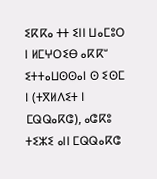ⵉⴽⴽⴰ ⵜⵜ ⵉⵏⵏ ⵡⴰⵎⵓⵔ ⵏ ⵍⵎⵖⵔⵉⴱ ⴰⴽⴽⵯ ⵉⵜⵜⴰⵡⵙⵙⴰⵏ ⵙ ⵉⵙⵎ ⵏ (ⵜⴳⵍⴷⵉⵜ ⵏ ⵎⵕⵕⴰⴽⵛ), ⴰⵛⴽⵓ ⵜⵉⵣⵉ ⴰⵏⵏ ⵎⵕⵕⴰⴽⵛ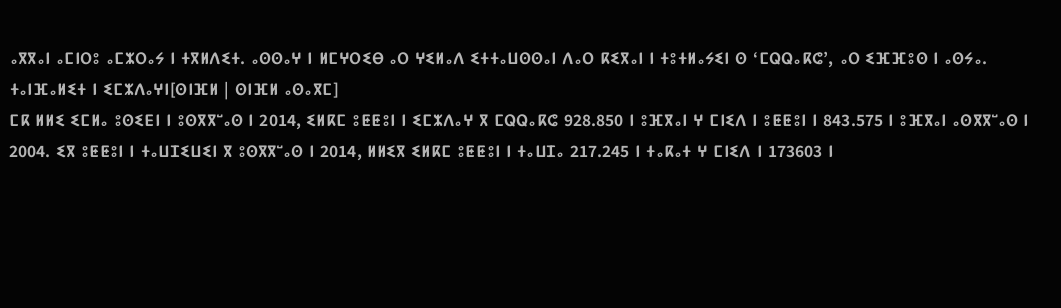ⴰⴳⴳⴰⵏ ⴰⵎⵏⵔⵓ ⴰⵎⵣⵔⴰⵢ ⵏ ⵜⴳⵍⴷⵉⵜ. ⴰⵙⵙⴰⵖ ⵏ ⵍⵎⵖⵔⵉⴱ ⴰⵔ ⵖⵉⵍⴰⴷ ⵉⵜⵜⴰⵡⵙⵙⴰⵏ ⴷⴰⵔ ⴽⵉⴳⴰⵏ ⵏ ⵜⵓⵜⵍⴰⵢⵉⵏ ⵙ ‘ⵎⵕⵕⴰⴽⵛ’, ⴰⵔ ⵉⴼⴼⵓⵙ ⵏ ⴰⵙⵢⴰ.
ⵜⴰⵏⴼⴰⵍⵉⵜ ⵏ ⵉⵎⵣⴷⴰⵖⵏ[ⵙⵏⴼⵍ | ⵙⵏⴼⵍ ⴰⵙⴰⴳⵎ]
ⵎⴽ ⵍⵍⵉ ⵉⵎⵍⴰ ⵓⵙⵉⴹⵏ ⵏ ⵓⵙⴳⴳⵯⴰⵙ ⵏ 2014, ⵉⵍⴽⵎ ⵓⵟⵟⵓⵏ ⵏ ⵉⵎⵣⴷⴰⵖ ⴳ ⵎⵕⵕⴰⴽⵛ 928.850 ⵏ ⵓⴼⴳⴰⵏ ⵖ ⵎⵏⵉⴷ ⵏ ⵓⵟⵟⵓⵏ ⵏ 843.575 ⵏ ⵓⴼⴳⴰⵏ ⴰⵙⴳⴳⵯⴰⵙ ⵏ 2004. ⵉⴳ ⵓⵟⵟⵓⵏ ⵏ ⵜⴰⵡⵊⵉⵡⵉⵏ ⴳ ⵓⵙⴳⴳⵯⴰⵙ ⵏ 2014, ⵍⵍⵉⴳ ⵉⵍⴽⵎ ⵓⵟⵟⵓⵏ ⵏ ⵜⴰⵡⵊⴰ 217.245 ⵏ ⵜⴰⴽⴰⵜ ⵖ ⵎⵏⵉⴷ ⵏ 173603 ⵏ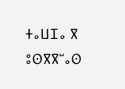ⵜⴰⵡⵊⴰ ⴳ ⵓⵙⴳⴳⵯⴰⵙ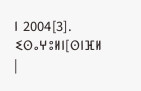ⵏ 2004[3].
ⵉⵙⴰⵖⵓⵍⵏ[ⵙⵏⴼⵍ |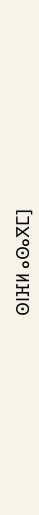ⵙⵏⴼⵍ ⴰⵙⴰⴳⵎ]